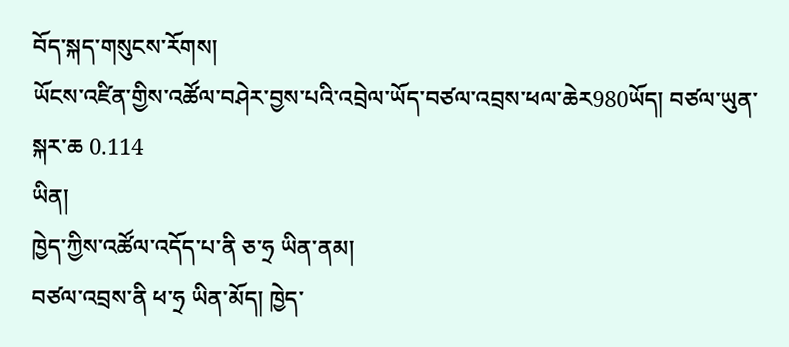བོད་སྐད་གསུངས་རོགས།
ཡོངས་འཛིན་གྱིས་འཚོལ་བཤེར་བྱས་པའི་འབྲེལ་ཡོད་བཙལ་འབྲས་ཕལ་ཆེར980ཡོད། བཙལ་ཡུན་སྐར་ཆ 0.114
ཡིན།
ཁྱེད་ཀྱིས་འཚོལ་འདོད་པ་ནི ཅ་ཧྲ ཡིན་ནམ།
བཙལ་འབྲས་ནི ཕ་ཧྲ ཡིན་མོད། ཁྱེད་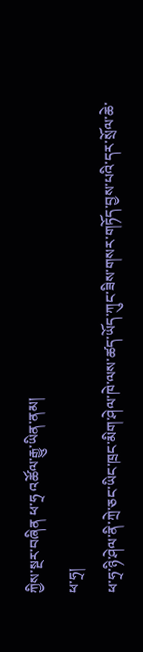ཀྱིས་སྔར་བཞིན ཕ་ཧྲ འཚོལ་རྒྱུ་ཡིན་ནམ།
ཕ་ཧྲ།
ཕ་ཧྲ་ཉི་ཤེལ་ནི་ཀྲེ་ཅང་ཡིང་ཁྲང་མིག་ཤེལ་ཁེ་ལས་ཚད་ཡོད་ཀུང་ཟིས་གསར་གཏོད་བྱས་པའི་དར་སྲོལ་ཆེ་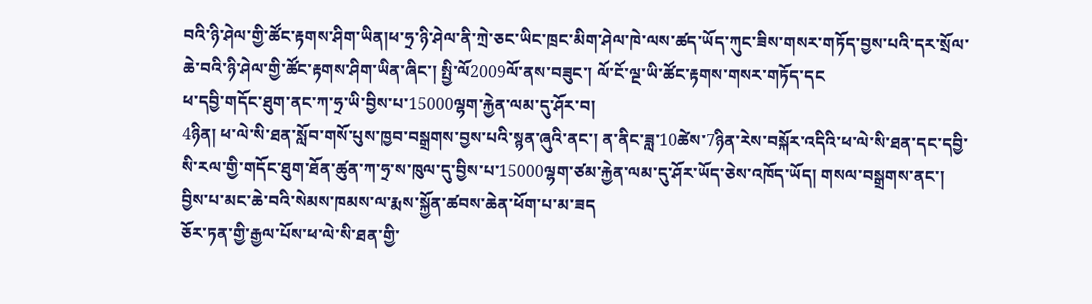བའི་ཉི་ཤེལ་གྱི་ཚོང་རྟགས་ཤིག་ཡིན།ཕ་ཧྲ་ཉི་ཤེལ་ནི་ཀྲེ་ཅང་ཡིང་ཁྲང་མིག་ཤེལ་ཁེ་ལས་ཚད་ཡོད་ཀུང་ཟིས་གསར་གཏོད་བྱས་པའི་དར་སྲོལ་ཆེ་བའི་ཉི་ཤེལ་གྱི་ཚོང་རྟགས་ཤིག་ཡིན་ཞིང་། སྤྱི་ལོ2009ལོ་ནས་བཟུང་། ལོ་ངོ་ལྔ་ཡི་ཚོང་རྟགས་གསར་གཏོད་དང
ཕ་དབྱི་གདོང་ཐུག་ནང་ཀ་ཧྲ་ཡི་བྱིས་པ་15000ལྷག་རྐྱེན་ལམ་དུ་ཤོར་བ།
4ཉིན། ཕ་ལེ་སི་ཐན་སློབ་གསོ་པུས་ཁྱབ་བསྒྲགས་བྱས་པའི་སྙན་ཞུའི་ནང་། ན་ནིང་ཟླ་10ཚེས་7ཉིན་རེས་བསྐོར་འདིའི་ཕ་ལེ་སི་ཐན་དང་དབྱི་སི་རལ་གྱི་གདོང་ཐུག་ཐོན་ཚུན་ཀ་ཧྲ་ས་ཁུལ་དུ་བྱིས་པ་15000ལྷག་ཙམ་རྐྱེན་ལམ་དུ་ཤོར་ཡོད་ཅེས་འཁོད་ཡོད། གསལ་བསྒྲགས་ནང་། བྱིས་པ་མང་ཆེ་བའི་སེམས་ཁམས་ལ་རྨས་སྐྱོན་ཚབས་ཆེན་ཕོག་པ་མ་ཟད
ཅོར་ཏན་གྱི་རྒྱལ་པོས་ཕ་ལེ་སི་ཐན་གྱི་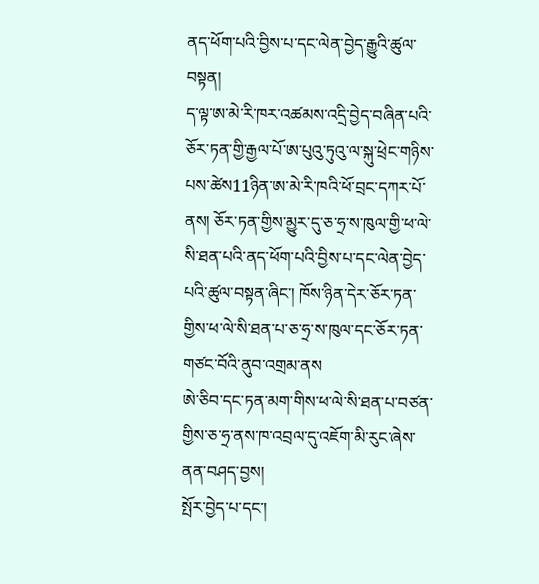ནད་ཕོག་པའི་བྱིས་པ་དང་ལེན་བྱེད་རྒྱུའི་ཚུལ་བསྟན།
ད་ལྟ་ཨ་མེ་རི་ཁར་འཚམས་འདྲི་བྱེད་བཞིན་པའི་ཅོར་ཏན་གྱི་རྒྱལ་པོ་ཨ་པུའུ་ཏུའུ་ལ་སྐུ་ཕྲེང་གཉིས་པས་ཚེས11ཉིན་ཨ་མེ་རི་ཁའི་ཕོ་བྲང་དཀར་པོ་ནས། ཅོར་ཏན་གྱིས་མྱུར་དུ་ཅ་ཧྲ་ས་ཁུལ་གྱི་ཕ་ལེ་སི་ཐན་པའི་ནད་ཕོག་པའི་བྱིས་པ་དང་ལེན་བྱེད་པའི་ཚུལ་བསྟན་ཞིང་། ཁོས་ཉིན་དེར་ཅོར་ཏན་གྱིས་ཕ་ལེ་སི་ཐན་པ་ཅ་ཧྲ་ས་ཁུལ་དང་ཅོར་ཏན་གཙང་བོའི་ནུབ་འགྲམ་ནས
ཨེ་ཅིབ་དང་ཏན་མག་གིས་ཕ་ལེ་སི་ཐན་པ་བཙན་གྱིས་ཅ་ཧྲ་ནས་ཁ་འབྲལ་དུ་འཇོག་མི་རུང་ཞེས་ནན་བཤད་བྱས།
སྤོར་བྱེད་པ་དང་།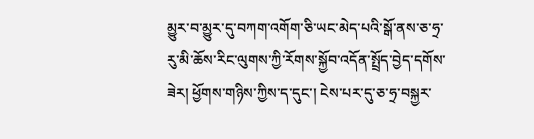མྱུར་བ་མྱུར་དུ་བཀག་འགོག་ཅི་ཡང་མེད་པའི་སྒོ་ནས་ཅ་ཧྲ་རུ་མི་ཆོས་རིང་ལུགས་ཀྱི་རོགས་སྐྱོབ་འདོན་སྤྲོད་བྱེད་དགོས་ཟེར། ཕྱོགས་གཉིས་ཀྱིས་ད་དུང་། ངེས་པར་དུ་ཅ་ཧྲ་བསྐྱར་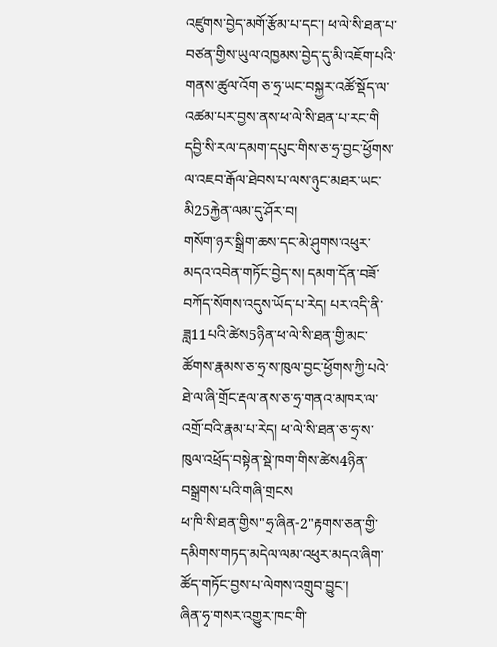འཛུགས་བྱེད་མགོ་རྩོམ་པ་དང་། ཕ་ལེ་སི་ཐན་པ་བཙན་གྱིས་ཡུལ་འཁྱམས་བྱེད་དུ་མི་འཇོག་པའི་གནས་ཚུལ་འོག ཅ་ཧྲ་ཡང་བསྐྱར་འཚོ་སྡོད་ལ་འཚམ་པར་བྱས་ནས་ཕ་ལེ་སི་ཐན་པ་རང་གི
དབྱི་སི་རལ་དམག་དཔུང་གིས་ཅ་ཧྲ་བྱང་ཕྱོགས་ལ་འཇབ་རྒོལ་ཐེབས་པ་ལས་ཉུང་མཐར་ཡང་མི25རྐྱེན་ལམ་དུ་ཤོར་བ།
གསོག་ཉར་སྒྲིག་ཆས་དང་མེ་ཤུགས་འཕུར་མདའ་འབེན་གཏོང་བྱེད་ས། དམག་དོན་བཟོ་བཀོད་སོགས་འདུས་ཡོད་པ་རེད། པར་འདི་ནི་ཟླ11པའི་ཚེས5ཉིན་ཕ་ལེ་སི་ཐན་གྱི་མང་ཚོགས་རྣམས་ཅ་ཧྲ་ས་ཁུལ་བྱང་ཕྱོགས་ཀྱི་པའེ་ཐེ་ལ་ཞི་གྲོང་རྡལ་ནས་ཅ་ཧྲ་གནའ་མཁར་ལ་འགྲོ་བའི་རྣམ་པ་རེད། ཕ་ལེ་སི་ཐན་ཅ་ཧྲ་ས་ཁུལ་འཕྲོད་བསྟེན་སྡེ་ཁག་གིས་ཚེས4ཉིན་བསྒྲགས་པའི་གཞི་གྲངས
ཕ་ཁི་སི་ཐན་གྱིས"ཧྲ་ཞིན-2"རྟགས་ཅན་གྱི་དམིགས་གཏད་མདེལ་ལམ་འཕུར་མདའ་ཞིག་ཚོད་གཏོང་བྱས་པ་ལེགས་འགྲུབ་བྱུང་།
ཞིན་ཧྭ་གསར་འགྱུར་ཁང་གི་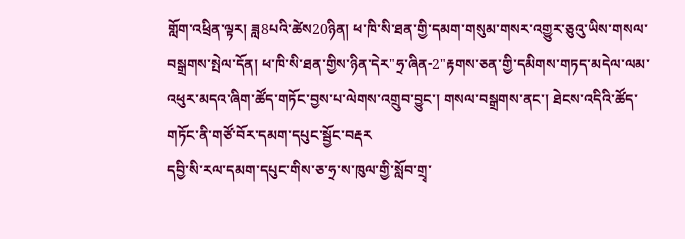གློག་འཕྲིན་ལྟར། ཟླ8པའི་ཚེས20ཉིན། ཕ་ཁི་སི་ཐན་གྱི་དམག་གསུམ་གསར་འགྱུར་ཅུའུ་ཡིས་གསལ་བསྒྲགས་སྤེལ་དོན། ཕ་ཁི་སི་ཐན་གྱིས་ཉིན་དེར"ཧྲ་ཞིན-2"རྟགས་ཅན་གྱི་དམིགས་གཏད་མདེལ་ལམ་འཕུར་མདའ་ཞིག་ཚོད་གཏོང་བྱས་པ་ལེགས་འགྲུབ་བྱུང་། གསལ་བསྒྲགས་ནང་། ཐེངས་འདིའི་ཚོད་གཏོང་ནི་གཙོ་བོར་དམག་དཔུང་སྦྱོང་བརྡར
དབྱི་སི་རལ་དམག་དཔུང་གིས་ཅ་ཧྲ་ས་ཁུལ་གྱི་སློབ་གྲྭ་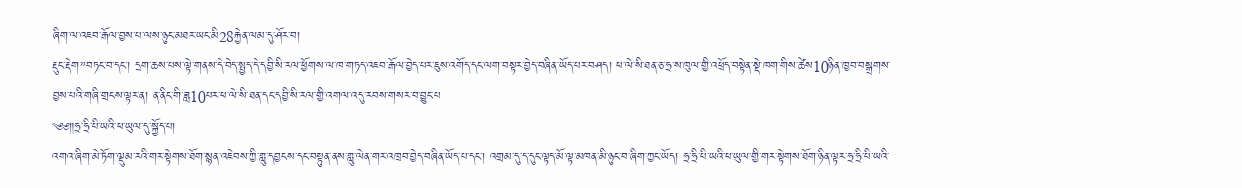ཞིག་ལ་འཇབ་རྒོལ་བྱས་པ་ལས་ཉུང་མཐར་ཡང་མི28རྐྱེན་ལམ་དུ་ཤོར་བ།
རྡུང་རྡེག”བཏང་བ་དང་། དྲག་ཆས་པས་ལྟེ་གནས་དེ་བེད་སྤྱད་དེ་དབྱི་སི་རལ་ཕྱོགས་ལ་ཁ་གཏད་འཇབ་རྒོལ་བྱེད་པར་ཇུས་འགོད་དང་ལག་བསྟར་བྱེད་བཞིན་ཡོད་པར་བཤད། ཕ་ལེ་སི་ཐན་ཅ་ཧྲ་ས་ཁུལ་གྱི་འཕྲོད་བསྟེན་སྡེ་ཁག་གིས་ཚེས10ཉིན་ཁྱབ་བསྒྲགས་བྱས་པའི་གཞི་གྲངས་ལྟར་ན། ན་ནིང་གི་ཟླ10པར་ཕ་ལེ་སི་ཐན་དང་དབྱི་སི་རལ་གྱི་འགལ་འདུ་རབས་གསར་བ་བྱུང་པ
༄༅༎ཧྲ་ཧྲི་པི་ཡའི་ཕ་ཡུལ་དུ་སྐྱོད་པ།
འགའ་ཞིག་མེ་ཏོག་ལྡུམ་རའི་གར་སྟེགས་ཐོག་སྙན་འཇེབས་ཀྱི་གླུ་དབྱངས་དང་བསྟུན་ནས་གླུ་ལེན་གར་འཁྲབ་བྱེད་བཞིན་ཡོད་པ་དང་། འགྲམ་དུ་ད་དུང་ལྟད་མོ་ལྟ་མཁན་མི་ཉུང་བ་ཞིག་ཀྱང་ཡོད། ཧྲ་ཧྲི་པི་ཡའི་ཕ་ཡུལ་གྱི་གར་སྟེགས་ཐོག་ཉིན་ལྟར་ཧྲ་ཧྲི་པི་ཡའི་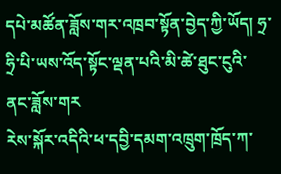དཔེ་མཚོན་ཟློས་གར་འཁྲབ་སྟོན་བྱེད་ཀྱི་ཡོད། ཧྲ་ཧྲི་པི་ཡས་འོད་སྟོང་ལྡན་པའི་མི་ཚེ་ཐུང་ངུའི་ནང་ཟློས་གར
རེས་སྐོར་འདིའི་ཕ་དབྱི་དམག་འཁྲུག་ཁྲོད་ཀ་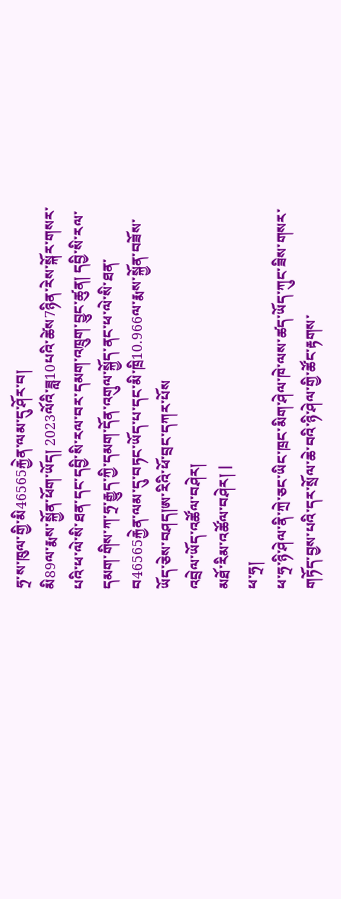ཧྲ་ས་ཁུལ་གྱི་མི46565རྐྱེན་ལམ་དུ་ཤོར་བ།
མི89ལ་རྨས་སྐྱོན་ཕོག་ཡོད། 2023ལོའི་ཟླ10པའི་ཚེས7ཉིན་རེས་སྐོར་གསར་པའི་ཕ་ལེ་སི་ཐན་དང་དབྱི་སི་རལ་བར་དམག་འཁྲུག་བྱུང་ཚུན། དབྱི་སི་རལ་དམག་གིས་ཀ་ཧྲ་རྒྱུད་ཀྱི་དམག་དོན་འགུལ་སྐྱོད་ནང་ཕ་ལེ་སི་ཐན་བ46565རྐྱེན་ལམ་དུ་བཏང་ཡོད་པ་དང་མི་ཁྲི10.966ལ་རྨས་སྐྱོན་བཟོས་ཡོད་ཅེས་བཤད།ཨ་རིའི་ཕོ་བྲང་དཀར་པོས
འབྲེལ་ཡོད་འཚོལ་བཤེར།
མཐོ་རིམ་འཚོལ་བཤེར། |
ཕ་ཧྲ།
ཕ་ཧྲ་ཉི་ཤེལ་ནི་ཀྲེ་ཅང་ཡིང་ཁྲང་མིག་ཤེལ་ཁེ་ལས་ཚད་ཡོད་ཀུང་ཟིས་གསར་གཏོད་བྱས་པའི་དར་སྲོལ་ཆེ་བའི་ཉི་ཤེལ་གྱི་ཚོང་རྟགས་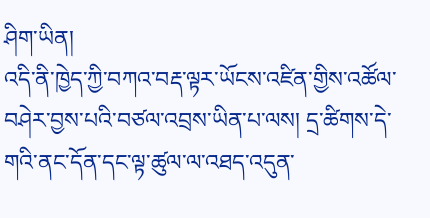ཤིག་ཡིན།
འདི་ནི་ཁྱེད་ཀྱི་བཀའ་བརྡ་ལྟར་ཡོངས་འཛིན་གྱིས་འཚོལ་བཤེར་བྱས་པའི་བཙལ་འབྲས་ཡིན་པ་ལས། དྲ་ཚིགས་དེ་གའི་ནང་དོན་དང་ལྟ་ཚུལ་ལ་འཐད་འདུན་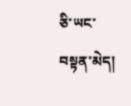ཅི་ཡང་བསྟན་མེད།